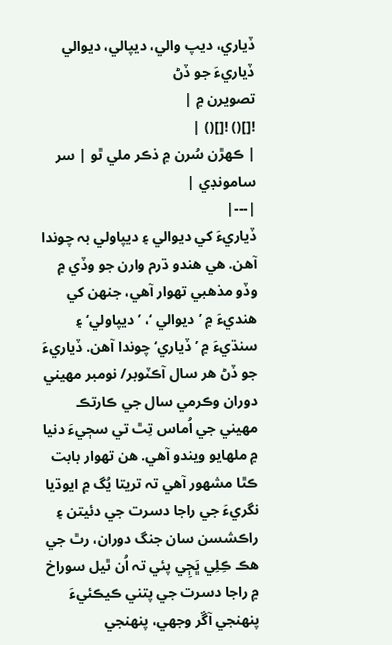ڏياري، ديپ والي، ديپالي، ديوالي
ڏياريءَ جو ڏڻ
تصويرن ۾ |
![]() ![]() |
| ڪھڙن سُرن ۾ ذڪر ملي ٿو | سر سامونڊي |
|---|
ڏياريءَ کي ديوالي ۽ ديپاولي بہ چوندا آھن. ھي ھندو ڌرم وارن جو وڏي ۾ وڏو مذھبي تھوار آھي، جنھن کي ھنديءَ ۾ ’ديوالي ‘، ’ديپاولي‘ ۽ سنڌيءَ ۾ ’ڏياري‘ چوندا آھن. ڏياريءَ جو ڏڻ ھر سال آڪٽوبر/ نومبر مھيني دوران وڪرمي سال جي ڪارتڪ مھيني جي اُماس تِٿ تي سڄيءَ دنيا ۾ ملهايو ويندو آھي. ھن تھوار بابت ڪٿا مشھور آھي تہ تريتا يُگ ۾ ايوڌيا نگريءَ جي راجا دسرت جي دئيتن ۽ راڪشسن سان جنگ دوران، رٿ جي هڪ ڪِلِي ڀَڄِي پئي تہ اُن ٿيل سوراخ ۾ راجا دسرت جي پتني ڪيڪئيءَ پنھنجي آڱر وجهي، پنھنجي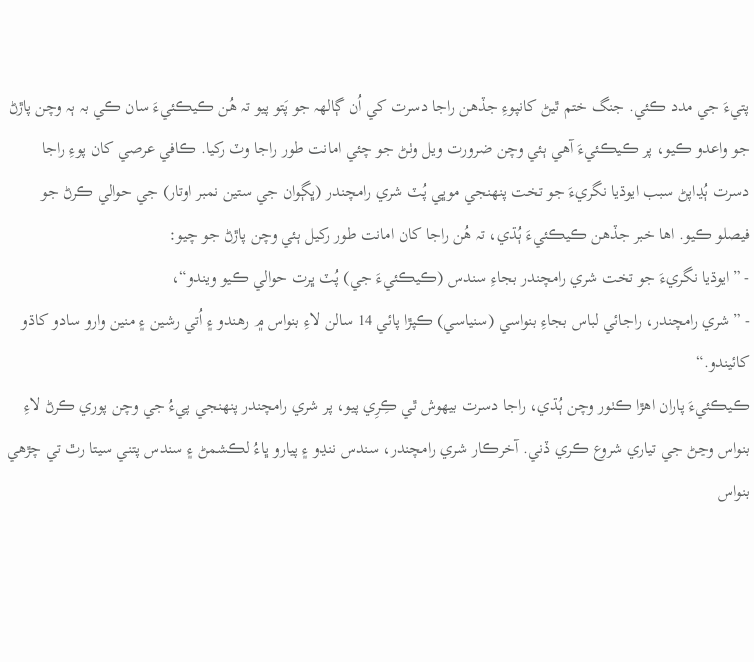پتيءَ جي مدد ڪئي. جنگ ختم ٿيڻ کانپوءِ جڏھن راجا دسرت کي اُن ڳالهہ جو پَتو پيو تہ ھُن ڪيڪئيءَ سان ڪي بہ ٻہ وچن پاڙڻ جو واعدو ڪيو، پر ڪيڪئيءَ آھي ٻئي وچن ضرورت ويل وٺڻ جو چئي امانت طور راجا وٽ رکيا. ڪافي عرصي کان پوءِ راجا دسرت ٻُڍاپڻ سبب ايوڌيا نگريءَ جو تخت پنھنجي موڀي پُٽ شري رامچندر (ڀڳوان جي ستين نمبر اوتار) جي حوالي ڪرڻ جو فيصلو ڪيو. اھا خبر جڏھن ڪيڪئيءَ ٻُڌي، تہ هُن راجا کان امانت طور رکيل ٻئي وچن پاڙڻ جو چيو:
- ”ايوڌيا نگريءَ جو تخت شري رامچندر بجاءِ سندس (ڪيڪئيءَ جي) پُٽ ڀرت حوالي ڪيو ويندو“،
- ”شري رامچندر، راجائي لباس بجاءِ بنواسي (سنياسي) ڪپڙا پائي 14 سالن لاءِ بنواس ۾ رھندو ۽ اُتي رشين ۽ منين وارو سادو کاڌو کائيندو.“
ڪيڪئيءَ پاران اھڙا ڪٺور وچن ٻُڌي، راجا دسرت بيھوش ٿي ڪِرِي پيو، پر شري رامچندر پنھنجي پيءُ جي وچن پوري ڪرڻ لاءِ بنواس وڃڻ جي تياري شروع ڪري ڏني. آخرڪار شري رامچندر، سندس ننڍو ۽ پيارو ڀاءُ لڪشمڻ ۽ سندس پتني سيتا رٿ تي چڙهي بنواس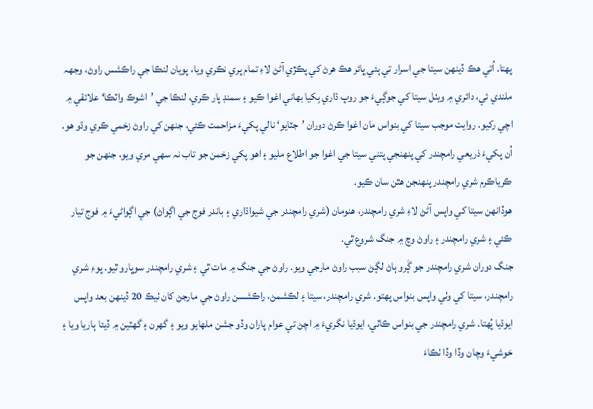پھتا. اُتي ھڪ ڏينھن سيتا جي اسرار تي ٻئي ڀائر ھڪ ھرڻ کي پڪڙي آڻڻ لاءِ تمام پري نڪري ويا، پويان لنڪا جي راڪشس راوڻ، وجهہ ملندي ئي، دائري ۾ ويٺل سيتا کي جوڳيءَ جو روپ ڌاري بِکيا بھاني اغوا ڪيو ۽ سمنڊ پار ڪري، لنڪا جي ’اشوڪ واٽڪا‘ علائقي ۾ اچي رکيو. روايت موجب سيتا کي بنواس مان اغوا ڪرڻ دوران ’جٽايو‘ نالي پکيءَ مزاحمت ڪئي، جنھن کي راوڻ زخمي ڪري وڌو ھو. اُن پکيءَ ذريعي رامچندر کي پنھنجي پتني سيتا جي اغوا جو اطلاع مليو ۽ اھو پکي زخمن جو تاب نہ سھي مري ويو، جنھن جو ڪرياڪرم شري رامچندر پنھنجن ھٿن سان ڪيو.
ھوڏانھن سيتا کي واپس آڻڻ لاءِ شري رامچندر، ھنومان (شري رامچندر جي شيواڌاري ۽ باندر فوج جي اڳواڻ) جي اڳواڻيءَ ۾ فوج تيار ڪئي ۽ شري رامچندر ۽ راوڻ وچ ۾ جنگ شروع ٿي.
جنگ دوران شري رامچندر جو ڳَرو ٻاڻ لڳڻ سبب راوڻ مارجي ويو. راوڻ جي جنگ ۾ مات ٿي ۽ شري رامچندر سوڀارو ٿيو. پوءِ شري رامچندر، سيتا کي وٺي واپس بنواس پھتو. شري رامچندر، سيتا ۽ لڪشمڻ، راڪشسن راوڻ جي مارجڻ کان ٺيڪ 20 ڏينھن بعد واپس ايوڌيا پُھتا. شري رامچندر جي بنواس ڪاٽي، ايوڌيا نگريءَ ۾ اچڻ تي عوام پاران وڏو جشن ملهايو ويو ۽ گهرن ۽ گهٽين ۾ ڏيئا ٻاريا ويا ۽ خوشيءَ وچان وڏا وڏا ٺڪاءَ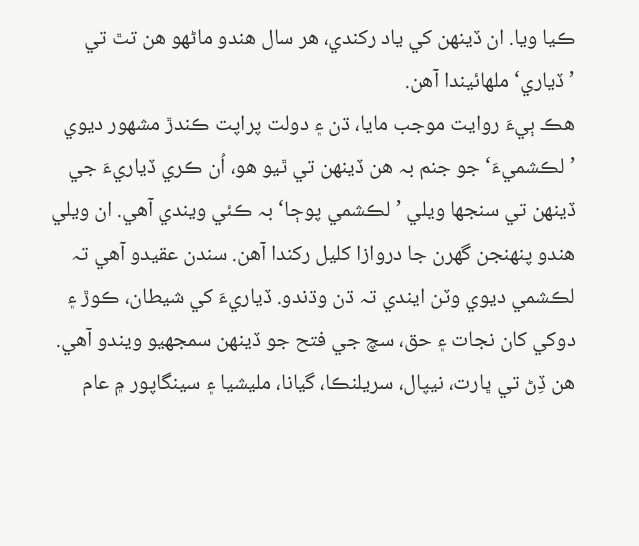ڪيا ويا. ان ڏينھن کي ياد رکندي، ھر سال ھندو ماڻهو ھن تٿ تي ’ڏياري‘ ملهائيندا آھن.
ھڪ ٻيءَ روايت موجب مايا، ڌن ۽ دولت پراپت ڪندڙ مشھور ديوي ’لڪشميءَ‘ جو جنم بہ ھن ڏينھن تي ٿيو ھو، اُن ڪري ڏياريءَ جي ڏينھن تي سنجها ويلي ’لڪشمي پوڄا‘ بہ ڪئي ويندي آھي. ان ويلي ھندو پنھنجن گهرن جا دروازا کليل رکندا آھن. سندن عقيدو آھي تہ لڪشمي ديوي وٽن ايندي تہ ڌن وڌندو. ڏياريءَ کي شيطان، ڪوڙ ۽ دوکي کان نجات ۽ حق، سچ جي فتح جو ڏينھن سمجهيو ويندو آھي. ھن ڏِڻ تي ڀارت، نيپال، سريلنڪا، گيانا، مليشيا ۽ سينگاپور ۾ عام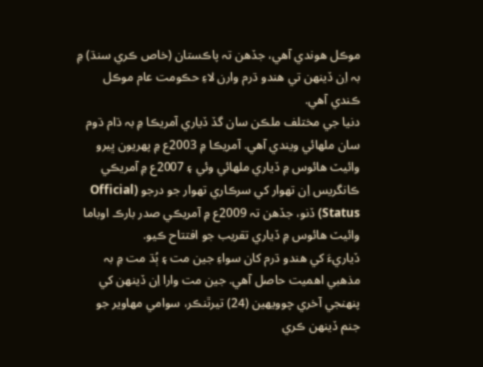موڪل هوندي آھي، جڏهن تہ پاڪستان (خاص ڪري سنڌ) ۾ بہ اِن ڏينھن تي ھندو ڌرم وارن لاءِ حڪومت عام موڪل ڪندي آھي.
دنيا جي مختلف ملڪن سان گڏ ڏياري آمريڪا ۾ بہ ڌام ڌوم سان ملهائي ويندي آھي. آمريڪا ۾ 2003ع ۾ پھريون ڀيرو وائيٽ هائوس ۾ ڏياري ملهائي وئي ۽ 2007ع ۾ آمريڪي ڪانگريس اِن تھوار کي سرڪاري تھوار جو درجو (Official Status) ڏنو، جڏهن تہ 2009ع ۾ آمريڪي صدر بارڪ اوباما وائيٽ ھائوس ۾ ڏياري تقريب جو افتتاح ڪيو.
ڏياريءَ کي ھندو ڌرم کان سواءِ جين مت ۽ ٻُڌ مت ۾ بہ مذھبي اھميت حاصل آھي. جين مت وارا اِن ڏينھن کي پنھنجي آخري چوويھين (24) تيرٿنڪر، سوامي مھاوير جو جنم ڏينھن ڪري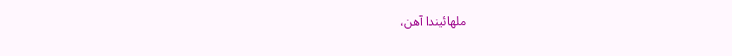ملهائيندا آھن،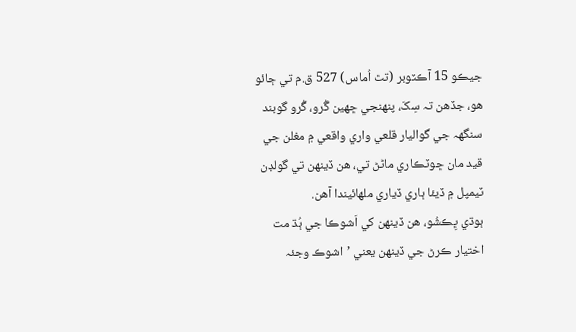جيڪو 15 آڪٽوبر (تٿ اُماس) 527 ق.م تي ڄائو ھو، جڏھن تہ سِکَ، پنھنجي ڇھين گُرو، گُرو گوبند سنگهہ جي گواليار قلعي واري واقعي ۾ مغلن جي قيد مان ڇوٽڪاري ماڻڻ تي، ھن ڏينھن تي گولڊن ٽيمپل ۾ ڏيئا ٻاري ڏياري ملهائيندا آھن.
ٻوڌي ڀِڪشُو، هن ڏينھن کي اَشوڪا جي ٻُڌ مت اختيار ڪرڻ جي ڏينھن يعني ’اشوڪ وجئہ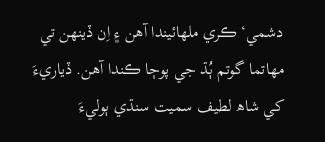دشمي‘ ڪري ملهائيندا آھن ۽ اِن ڏينھن تي مھاتما گوتم ٻُڌ جي پوڄا ڪندا آھن. ڏياريءَ کي شاھ لطيف سميت سنڌي ٻوليءَ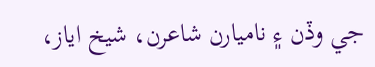جي وڏن ۽ ناميارن شاعرن، شيخ اياز،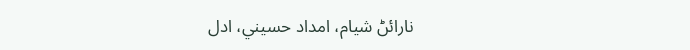نارائڻ شيام، امداد حسيني، ادل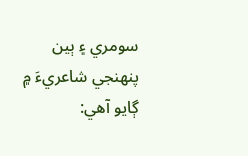سومري ۽ ٻين پنھنجي شاعريءَ ۾ ڳايو آھي: